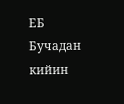ЕБ Бучадан кийин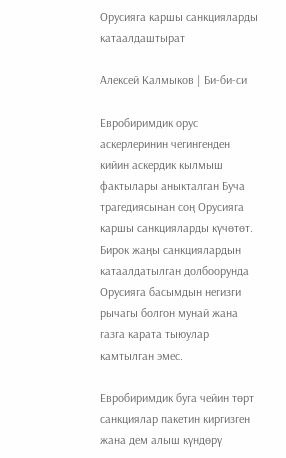Орусияга каршы санкцияларды катаалдаштырат

Алексей Калмыков | Би-би-си

Евробиримдик орус аскерлеринин чегингенден кийин аскердик кылмыш фактылары аныкталган Буча трагедиясынан соң Орусияга каршы санкцияларды күчөтөт. Бирок жаңы санкциялардын катаалдатылган долбоорунда Орусияга басымдын негизги рычагы болгон мунай жана газга карата тыюулар камтылган эмес.

Евробиримдик буга чейин төрт санкциялар пакетин киргизген жана дем алыш күндөрү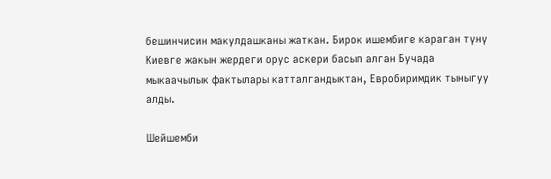бешинчисин макулдашканы жаткан. Бирок ишембиге караган түнү Киевге жакын жердеги орус аскери басып алган Бучада мыкаачылык фактылары катталгандыктан, Евробиримдик тыныгуу алды.

Шейшемби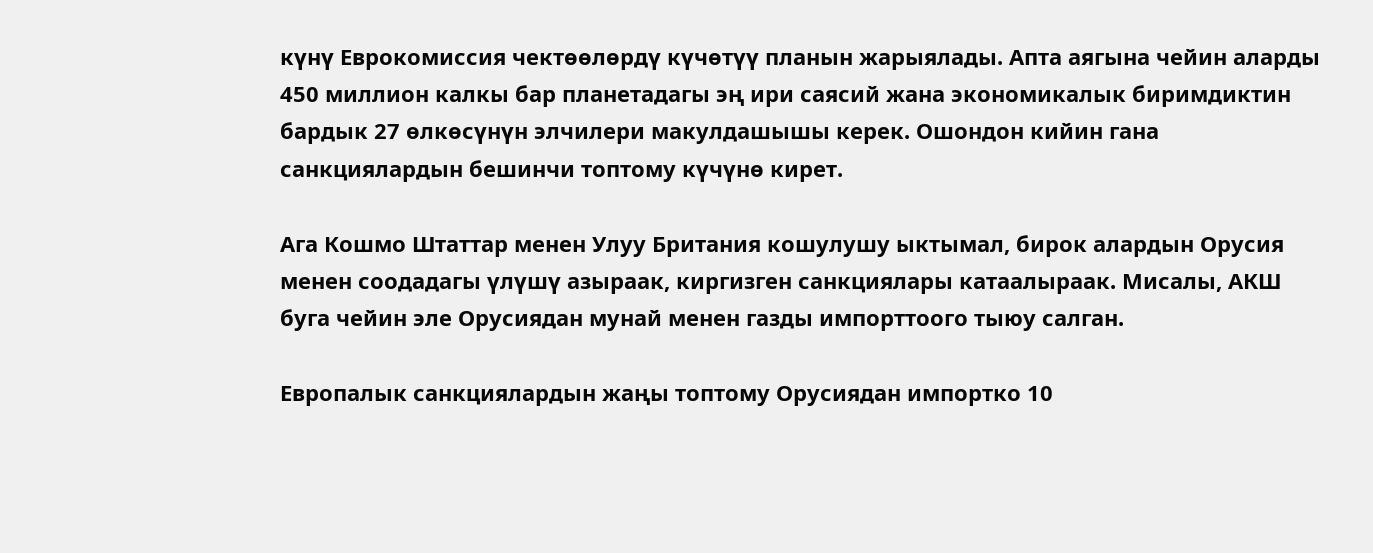күнү Еврокомиссия чектөөлөрдү күчөтүү планын жарыялады. Апта аягына чейин аларды 450 миллион калкы бар планетадагы эң ири саясий жана экономикалык биримдиктин бардык 27 өлкөсүнүн элчилери макулдашышы керек. Ошондон кийин гана санкциялардын бешинчи топтому күчүнө кирет.

Ага Кошмо Штаттар менен Улуу Британия кошулушу ыктымал, бирок алардын Орусия менен соодадагы үлүшү азыраак, киргизген санкциялары катаалыраак. Мисалы, АКШ буга чейин эле Орусиядан мунай менен газды импорттоого тыюу салган.

Европалык санкциялардын жаңы топтому Орусиядан импортко 10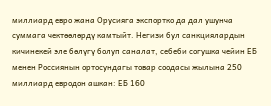миллиард евро жана Орусияга экспортко да дал ушунча суммага чектөөлөрдү камтыйт. Негизи бул санкциялардын кичинекей эле бөлүгү болуп саналат, себеби согушка чейин ЕБ менен Россиянын ортосундагы товар соодасы жылына 250 миллиард евродон ашкан: ЕБ 160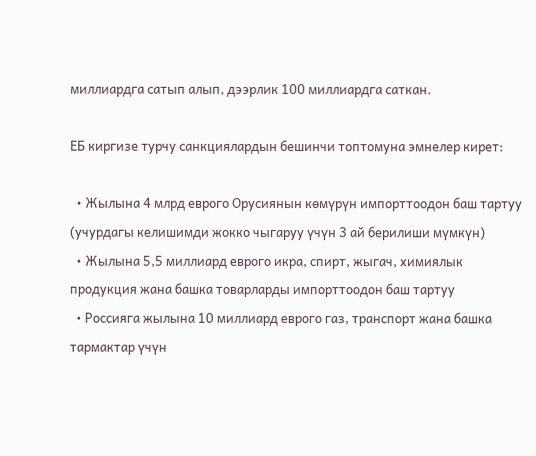миллиардга сатып алып, дээрлик 100 миллиардга саткан.

ЕБ киргизе турчу санкциялардын бешинчи топтомуна эмнелер кирет:

  • Жылына 4 млрд еврого Орусиянын көмүрүн импорттоодон баш тартуу (учурдагы келишимди жокко чыгаруу үчүн 3 ай берилиши мүмкүн)
  • Жылына 5,5 миллиард еврого икра, спирт, жыгач, химиялык продукция жана башка товарларды импорттоодон баш тартуу
  • Россияга жылына 10 миллиард еврого газ, транспорт жана башка тармактар үчүн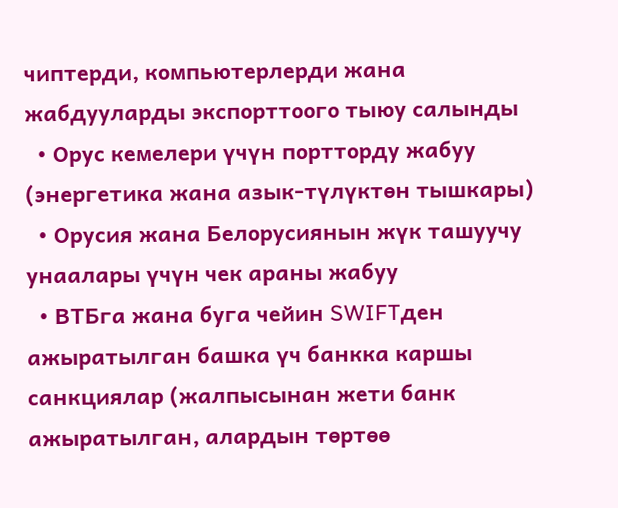чиптерди, компьютерлерди жана жабдууларды экспорттоого тыюу салынды
  • Орус кемелери үчүн портторду жабуу (энергетика жана азык-түлүктөн тышкары)
  • Орусия жана Белорусиянын жүк ташуучу унаалары үчүн чек араны жабуу
  • ВТБга жана буга чейин SWIFTден ажыратылган башка үч банкка каршы санкциялар (жалпысынан жети банк ажыратылган, алардын төртөө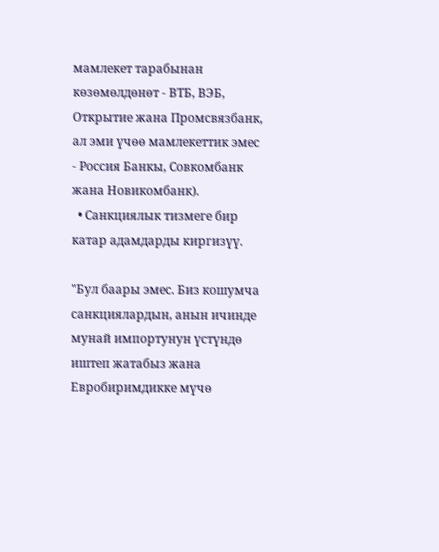мамлекет тарабынан көзөмөлдөнөт - ВТБ, ВЭБ, Открытие жана Промсвязбанк, ал эми үчөө мамлекеттик эмес - Россия Банкы, Совкомбанк жана Новикомбанк).
  • Санкциялык тизмеге бир катар адамдарды киргизүү.

"Бул баары эмес. Биз кошумча санкциялардын, анын ичинде мунай импортунун үстүндө иштеп жатабыз жана Евробиримдикке мүчө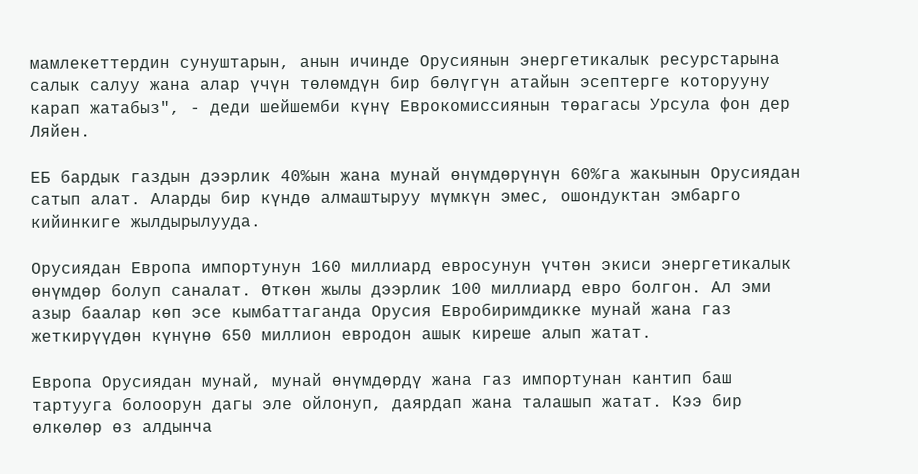мамлекеттердин сунуштарын, анын ичинде Орусиянын энергетикалык ресурстарына салык салуу жана алар үчүн төлөмдүн бир бөлүгүн атайын эсептерге которууну карап жатабыз", - деди шейшемби күнү Еврокомиссиянын төрагасы Урсула фон дер Ляйен.

ЕБ бардык газдын дээрлик 40%ын жана мунай өнүмдөрүнүн 60%га жакынын Орусиядан сатып алат. Аларды бир күндө алмаштыруу мүмкүн эмес, ошондуктан эмбарго кийинкиге жылдырылууда.

Орусиядан Европа импортунун 160 миллиард евросунун үчтөн экиси энергетикалык өнүмдөр болуп саналат. Өткөн жылы дээрлик 100 миллиард евро болгон. Ал эми азыр баалар көп эсе кымбаттаганда Орусия Евробиримдикке мунай жана газ жеткирүүдөн күнүнө 650 миллион евродон ашык киреше алып жатат.

Европа Орусиядан мунай, мунай өнүмдөрдү жана газ импортунан кантип баш тартууга болоорун дагы эле ойлонуп, даярдап жана талашып жатат. Кээ бир өлкөлөр өз алдынча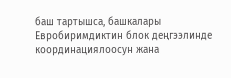баш тартышса, башкалары Евробиримдиктин блок деңгээлинде координациялоосун жана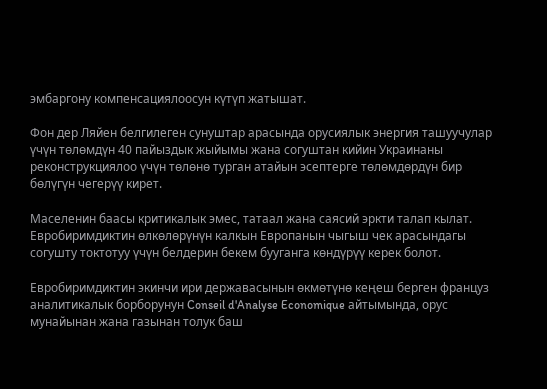эмбаргону компенсациялоосун күтүп жатышат.

Фон дер Ляйен белгилеген сунуштар арасында орусиялык энергия ташуучулар үчүн төлөмдүн 40 пайыздык жыйымы жана согуштан кийин Украинаны реконструкциялоо үчүн төлөнө турган атайын эсептерге төлөмдөрдүн бир бөлүгүн чегерүү кирет.

Маселенин баасы критикалык эмес, татаал жана саясий эркти талап кылат. Евробиримдиктин өлкөлөрүнүн калкын Европанын чыгыш чек арасындагы согушту токтотуу үчүн белдерин бекем бууганга көндүрүү керек болот.

Евробиримдиктин экинчи ири державасынын өкмөтүнө кеңеш берген француз аналитикалык борборунун Conseil d'Analyse Economique айтымында, орус мунайынан жана газынан толук баш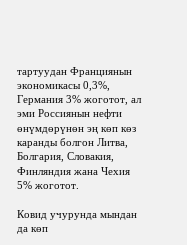тартуудан Франциянын экономикасы 0,3%, Германия 3% жоготот, ал эми Россиянын нефти өнүмдөрүнөн эң көп көз каранды болгон Литва, Болгария, Словакия, Финляндия жана Чехия 5% жоготот.

Ковид учурунда мындан да көп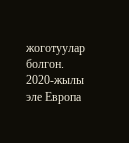жоготуулар болгон. 2020-жылы эле Европа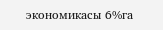экономикасы 6%га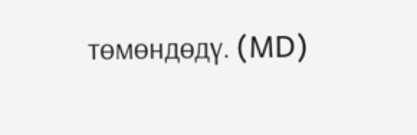төмөндөдү. (MD)